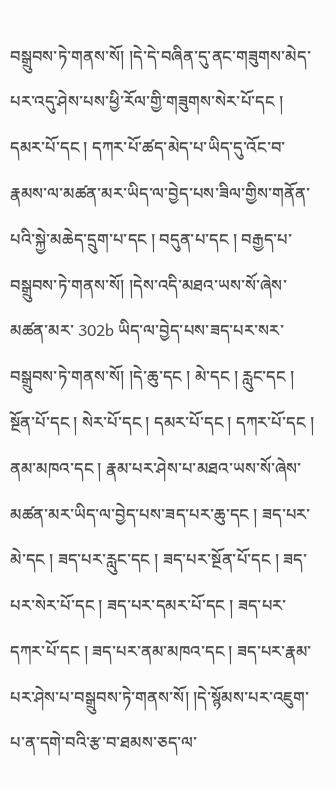བསྒྲུབས་ཏེ་གནས་སོ། །དེ་དེ་བཞིན་དུ་ནང་གཟུགས་མེད་པར་འདུ་ཤེས་པས་ཕྱི་རོལ་གྱི་གཟུགས་སེར་པོ་དང ། དམར་པོ་དང ། དཀར་པོ་ཚད་མེད་པ་ཡིད་དུ་འོང་བ་རྣམས་ལ་མཚན་མར་ཡིད་ལ་བྱེད་པས་ཟིལ་གྱིས་གནོན་པའི་སྐྱེ་མཆེད་དྲུག་པ་དང ། བདུན་པ་དང ། བརྒྱད་པ་བསྒྲུབས་ཏེ་གནས་སོ། །དེས་འདི་མཐའ་ཡས་སོ་ཞེས་མཚན་མར་ 302b ཡིད་ལ་བྱེད་པས་ཟད་པར་སར་བསྒྲུབས་ཏེ་གནས་སོ། །དེ་ཆུ་དང ། མེ་དང ། རླུང་དང ། སྔོན་པོ་དང ། སེར་པོ་དང ། དམར་པོ་དང ། དཀར་པོ་དང ། ནམ་མཁའ་དང ། རྣམ་པར་ཤེས་པ་མཐའ་ཡས་སོ་ཞེས་མཚན་མར་ཡིད་ལ་བྱེད་པས་ཟད་པར་ཆུ་དང ། ཟད་པར་མེ་དང ། ཟད་པར་རླུང་དང ། ཟད་པར་སྔོན་པོ་དང ། ཟད་པར་སེར་པོ་དང ། ཟད་པར་དམར་པོ་དང ། ཟད་པར་དཀར་པོ་དང ། ཟད་པར་ནམ་མཁའ་དང ། ཟད་པར་རྣམ་པར་ཤེས་པ་བསྒྲུབས་ཏེ་གནས་སོ། །དེ་སྙོམས་པར་འཇུག་པ་ན་དགེ་བའི་རྩ་བ་ཐམས་ཅད་ལ་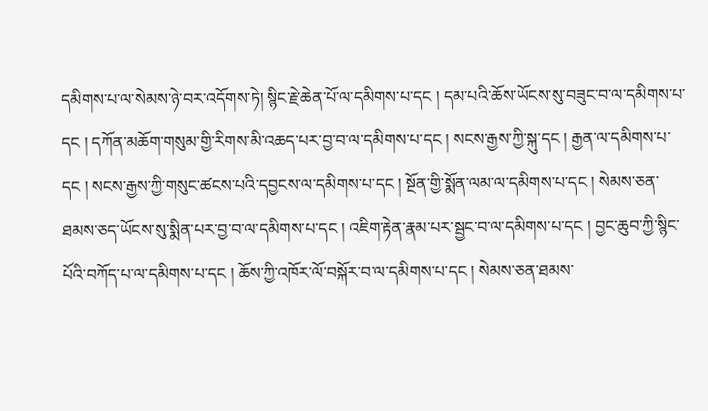དམིགས་པ་ལ་སེམས་ཉེ་བར་འདོགས་ཏེ། སྙིང་རྗེ་ཆེན་པོ་ལ་དམིགས་པ་དང ། དམ་པའི་ཆོས་ཡོངས་སུ་བཟུང་བ་ལ་དམིགས་པ་དང ། དཀོན་མཆོག་གསུམ་གྱི་རིགས་མི་འཆད་པར་བྱ་བ་ལ་དམིགས་པ་དང ། སངས་རྒྱས་ཀྱི་སྐུ་དང ། རྒྱན་ལ་དམིགས་པ་དང ། སངས་རྒྱས་ཀྱི་གསུང་ཚངས་པའི་དབྱངས་ལ་དམིགས་པ་དང ། སྔོན་གྱི་སྨོན་ལམ་ལ་དམིགས་པ་དང ། སེམས་ཅན་ཐམས་ཅད་ཡོངས་སུ་སྨིན་པར་བྱ་བ་ལ་དམིགས་པ་དང ། འཇིག་རྟེན་རྣམ་པར་སྦྱང་བ་ལ་དམིགས་པ་དང ། བྱང་ཆུབ་ཀྱི་སྙིང་པོའི་བཀོད་པ་ལ་དམིགས་པ་དང ། ཆོས་ཀྱི་འཁོར་ལོ་བསྐོར་བ་ལ་དམིགས་པ་དང ། སེམས་ཅན་ཐམས་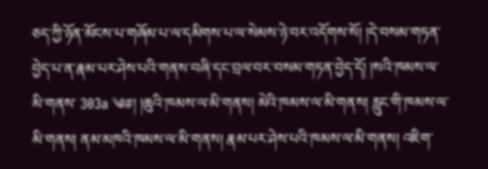ཅད་ཀྱི་ཉོན་མོངས་པ་གཞོམ་པ་ལ་དམིགས་པ་ལ་སེམས་ཉེ་བར་འདོགས་སོ། །དེ་བསམ་གཏན་བྱེད་པ་ན་རྣམ་པར་ཤེས་པའི་གནས་བཞི་དང་བྲལ་བར་བསམ་གཏན་བྱེད་དོ། །སའི་ཁམས་ལ་མི་གནས་ 303a ༄#། །ཆུའི་ཁམས་ལ་མི་གནས། མེའི་ཁམས་ལ་མི་གནས། རླུང་གི་ཁམས་ལ་མི་གནས། ནམ་མཁའི་ཁམས་ལ་མི་གནས། རྣམ་པར་ཤེས་པའི་ཁམས་ལ་མི་གནས། འཇིག་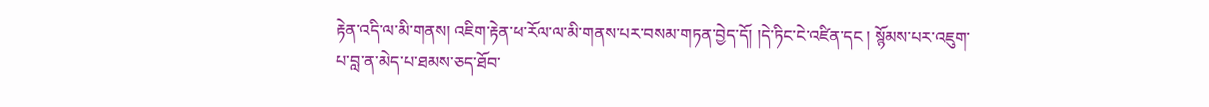རྟེན་འདི་ལ་མི་གནས། འཇིག་རྟེན་ཕ་རོལ་ལ་མི་གནས་པར་བསམ་གཏན་བྱེད་དོ། །དེ་ཏིང་ངེ་འཛིན་དང ། སྙོམས་པར་འཇུག་པ་བླ་ན་མེད་པ་ཐམས་ཅད་ཐོབ་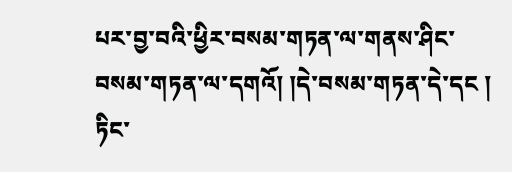པར་བྱ་བའི་ཕྱིར་བསམ་གཏན་ལ་གནས་ཤིང་བསམ་གཏན་ལ་དགའོ། །དེ་བསམ་གཏན་དེ་དང ། ཏིང་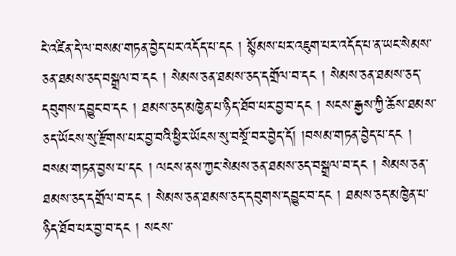ངེ་འཛིན་དེ་ལ་བསམ་གཏན་བྱེད་པར་འདོད་པ་དང ། སྙོམས་པར་འཇུག་པར་འདོད་པ་ན་ཡང་སེམས་ཅན་ཐམས་ཅད་བསྒྲལ་བ་དང ། སེམས་ཅན་ཐམས་ཅད་དགྲོལ་བ་དང ། སེམས་ཅན་ཐམས་ཅད་དབུགས་དབྱུང་བ་དང ། ཐམས་ཅད་མཁྱེན་པ་ཉིད་ཐོབ་པར་བྱ་བ་དང ། སངས་རྒྱས་ཀྱི་ཆོས་ཐམས་ཅད་ཡོངས་སུ་རྫོགས་པར་བྱ་བའི་ཕྱིར་ཡོངས་སུ་བསྔོ་བར་བྱེད་དོ། །བསམ་གཏན་བྱེད་པ་དང ། བསམ་གཏན་བྱས་པ་དང ། ལངས་ནས་ཀྱང་སེམས་ཅན་ཐམས་ཅད་བསྒྲལ་བ་དང ། སེམས་ཅན་ཐམས་ཅད་དགྲོལ་བ་དང ། སེམས་ཅན་ཐམས་ཅད་དབུགས་དབྱུང་བ་དང ། ཐམས་ཅད་མཁྱེན་པ་ཉིད་ཐོབ་པར་བྱ་བ་དང ། སངས་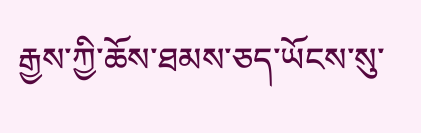རྒྱས་ཀྱི་ཆོས་ཐམས་ཅད་ཡོངས་སུ་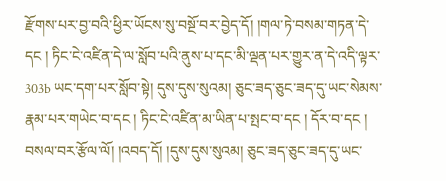རྫོགས་པར་བྱ་བའི་ཕྱིར་ཡོངས་སུ་བསྔོ་བར་བྱེད་དོ། །གལ་ཏེ་བསམ་གཏན་དེ་དང ། ཏིང་ངེ་འཛིན་དེ་ལ་སློབ་པའི་ནུས་པ་དང་མི་ལྡན་པར་གྱུར་ན་དེ་འདི་ལྟར་ 303b ཡང་དག་པར་སློབ་སྟེ། དུས་དུས་སུའམ། ཅུང་ཟད་ཅུང་ཟད་དུ་ཡང་སེམས་རྣམ་པར་གཡེང་བ་དང ། ཏིང་ངེ་འཛིན་མ་ཡིན་པ་སྤང་བ་དང ། དོར་བ་དང ། བསལ་བར་རྩོལ་ལོ། །འབད་དོ། །དུས་དུས་སུའམ། ཅུང་ཟད་ཅུང་ཟད་དུ་ཡང་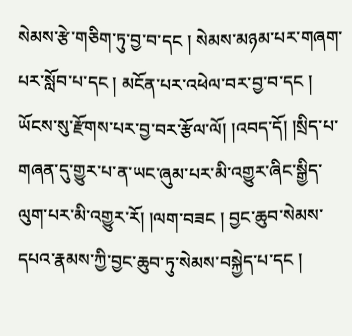སེམས་རྩེ་གཅིག་ཏུ་བྱ་བ་དང ། སེམས་མཉམ་པར་གཞག་པར་སློབ་པ་དང ། མངོན་པར་འཕེལ་བར་བྱ་བ་དང ། ཡོངས་སུ་རྫོགས་པར་བྱ་བར་རྩོལ་ལོ། །འབད་དོ། །སྲིད་པ་གཞན་དུ་གྱུར་པ་ན་ཡང་ཞུམ་པར་མི་འགྱུར་ཞིང་སྒྱིད་ལུག་པར་མི་འགྱུར་རོ། །ལག་བཟང ། བྱང་ཆུབ་སེམས་དཔའ་རྣམས་ཀྱི་བྱང་ཆུབ་ཏུ་སེམས་བསྐྱེད་པ་དང །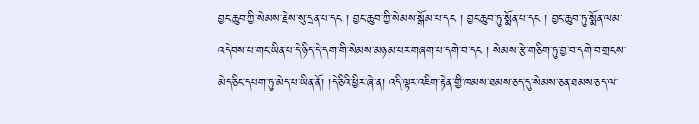བྱང་ཆུབ་ཀྱི་སེམས་རྗེས་སུ་དྲན་པ་དང ། བྱང་ཆུབ་ཀྱི་སེམས་སྒོམ་པ་དང ། བྱང་ཆུབ་ཏུ་སྨོན་པ་དང ། བྱང་ཆུབ་ཏུ་སྨོན་ལམ་འདེབས་པ་གང་ཡིན་པ་དེ་ཉིད་དེ་དག་གི་སེམས་མཉམ་པར་གཞག་པ་དགེ་བ་དང ། སེམས་རྩེ་གཅིག་ཏུ་བྱ་བ་དགེ་བ་གྲངས་མེད་ཅིང་དཔག་ཏུ་མེད་པ་ཡིན་ནོ། །དེ་ཅིའི་ཕྱིར་ཞེ་ན། འདི་ལྟར་འཇིག་རྟེན་གྱི་ཁམས་ཐམས་ཅད་དུ་སེམས་ཅན་ཐམས་ཅད་ལ་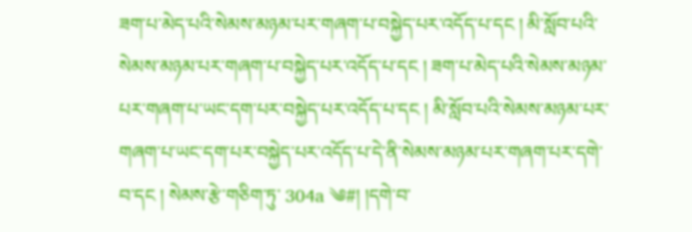ཟག་པ་མེད་པའི་སེམས་མཉམ་པར་གཞག་པ་བསྐྱེད་པར་འདོད་པ་དང ། མི་སློབ་པའི་སེམས་མཉམ་པར་གཞག་པ་བསྐྱེད་པར་འདོད་པ་དང ། ཟག་པ་མེད་པའི་སེམས་མཉམ་པར་གཞག་པ་ཡང་དག་པར་བསྐྱེད་པར་འདོད་པ་དང ། མི་སློབ་པའི་སེམས་མཉམ་པར་གཞག་པ་ཡང་དག་པར་བསྐྱེད་པར་འདོད་པ་དེ་ནི་སེམས་མཉམ་པར་གཞག་པར་དགེ་བ་དང ། སེམས་རྩེ་གཅིག་ཏུ་ 304a ༄#། །དགེ་བ་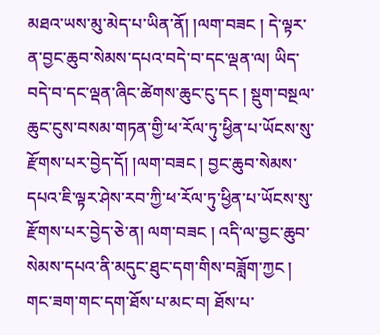མཐའ་ཡས་མུ་མེད་པ་ཡིན་ནོ། །ལག་བཟང ། དེ་ལྟར་ན་བྱང་ཆུབ་སེམས་དཔའ་བདེ་བ་དང་ལྡན་ལ། ཡིད་བདེ་བ་དང་ལྡན་ཞིང་ཚེགས་ཆུང་ངུ་དང ། སྡུག་བསྔལ་ཆུང་ངུས་བསམ་གཏན་གྱི་ཕ་རོལ་ཏུ་ཕྱིན་པ་ཡོངས་སུ་རྫོགས་པར་བྱེད་དོ། །ལག་བཟང ། བྱང་ཆུབ་སེམས་དཔའ་ཇི་ལྟར་ཤེས་རབ་ཀྱི་ཕ་རོལ་ཏུ་ཕྱིན་པ་ཡོངས་སུ་རྫོགས་པར་བྱེད་ཅེ་ན། ལག་བཟང ། འདི་ལ་བྱང་ཆུབ་སེམས་དཔའ་ནི་མདུང་ཐུང་དག་གིས་བཟློག་ཀྱང ། གང་ཟག་གང་དག་ཐོས་པ་མང་བ། ཐོས་པ་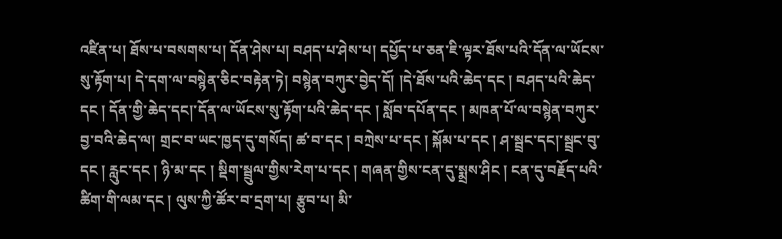འཛིན་པ། ཐོས་པ་བསགས་པ། དོན་ཤེས་པ། བཤད་པ་ཤེས་པ། དཔྱོད་པ་ཅན་ཇི་ལྟར་ཐོས་པའི་དོན་ལ་ཡོངས་སུ་རྟོག་པ། དེ་དག་ལ་བསྙེན་ཅིང་བརྟེན་ཏེ། བསྙེན་བཀུར་བྱེད་དོ། །དེ་ཐོས་པའི་ཆེད་དང ། བཤད་པའི་ཆེད་དང ། དོན་གྱི་ཆེད་དང།་དོན་ལ་ཡོངས་སུ་རྟོག་པའི་ཆེད་དང ། སློབ་དཔོན་དང ། མཁན་པོ་ལ་བསྙེན་བཀུར་བྱ་བའི་ཆེད་ལ། གྲང་བ་ཡང་ཁྱད་དུ་གསོད། ཚ་བ་དང ། བཀྲེས་པ་དང ། སྐོམ་པ་དང ། ཤ་སྦྲང་དང།་སྦྲང་བུ་དང ། རླུང་དང ། ཉི་མ་དང ། སྡིག་སྦྲུལ་གྱིས་རེག་པ་དང ། གཞན་གྱིས་ངན་དུ་སྨྲས་ཤིང ། ངན་དུ་བརྗོད་པའི་ཚིག་གི་ལམ་དང ། ལུས་ཀྱི་ཚོར་བ་དྲག་པ། རྩུབ་པ། མི་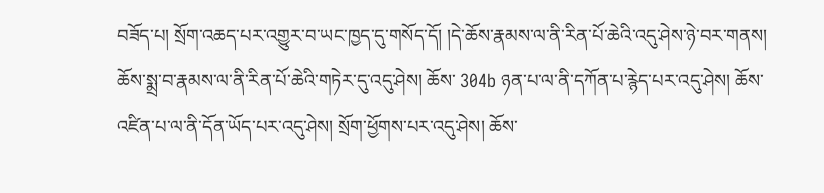བཟོད་པ། སྲོག་འཆད་པར་འགྱུར་བ་ཡང་ཁྱད་དུ་གསོད་དོ། །དེ་ཆོས་རྣམས་ལ་ནི་རིན་པོ་ཆེའི་འདུ་ཤེས་ཉེ་བར་གནས། ཆོས་སྨྲ་བ་རྣམས་ལ་ནི་རིན་པོ་ཆེའི་གཏེར་དུ་འདུ་ཤེས། ཆོས་ 304b ཉན་པ་ལ་ནི་དཀོན་པ་རྙེད་པར་འདུ་ཤེས། ཆོས་འཛིན་པ་ལ་ནི་དོན་ཡོད་པར་འདུ་ཤེས། སྲོག་ཕྱོགས་པར་འདུ་ཤེས། ཆོས་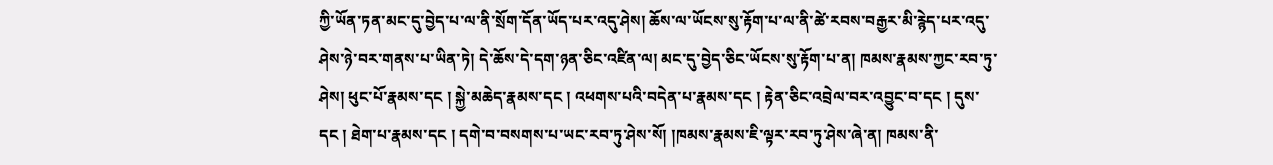ཀྱི་ཡོན་ཏན་མང་དུ་བྱེད་པ་ལ་ནི་སྲོག་དོན་ཡོད་པར་འདུ་ཤེས། ཆོས་ལ་ཡོངས་སུ་རྟོག་པ་ལ་ནི་ཚེ་རབས་བརྒྱར་མི་རྙེད་པར་འདུ་ཤེས་ཉེ་བར་གནས་པ་ཡིན་ཏེ། དེ་ཆོས་དེ་དག་ཉན་ཅིང་འཛིན་ལ། མང་དུ་བྱེད་ཅིང་ཡོངས་སུ་རྟོག་པ་ན། ཁམས་རྣམས་ཀྱང་རབ་ཏུ་ཤེས། ཕུང་པོ་རྣམས་དང ། སྐྱེ་མཆེད་རྣམས་དང ། འཕགས་པའི་བདེན་པ་རྣམས་དང ། རྟེན་ཅིང་འབྲེལ་བར་འབྱུང་བ་དང ། དུས་དང ། ཐེག་པ་རྣམས་དང ། དགེ་བ་བསགས་པ་ཡང་རབ་ཏུ་ཤེས་སོ། །ཁམས་རྣམས་ཇི་ལྟར་རབ་ཏུ་ཤེས་ཞེ་ན། ཁམས་ནི་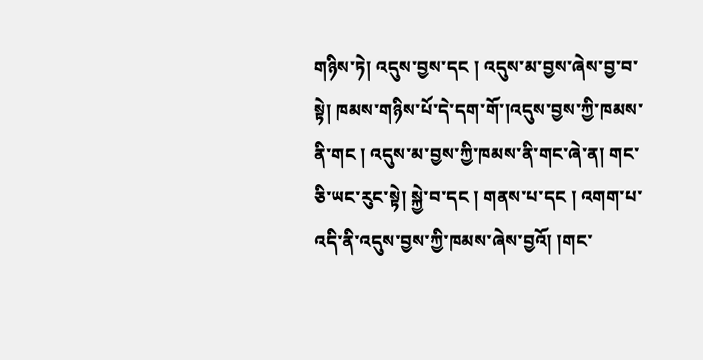གཉིས་ཏེ། འདུས་བྱས་དང ། འདུས་མ་བྱས་ཞེས་བྱ་བ་སྟེ། ཁམས་གཉིས་པོ་དེ་དག་གོ་།འདུས་བྱས་ཀྱི་ཁམས་ནི་གང ། འདུས་མ་བྱས་ཀྱི་ཁམས་ནི་གང་ཞེ་ན། གང་ཅི་ཡང་རུང་སྟེ། སྐྱེ་བ་དང ། གནས་པ་དང ། འགག་པ་འདི་ནི་འདུས་བྱས་ཀྱི་ཁམས་ཞེས་བྱའོ། །གང་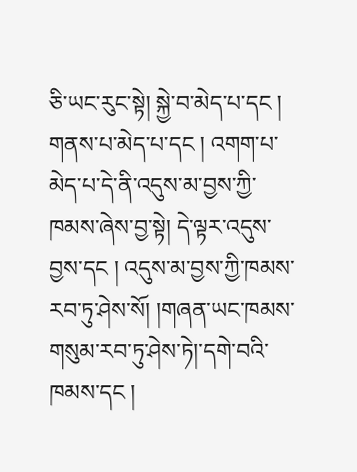ཅི་ཡང་རུང་སྟེ། སྐྱེ་བ་མེད་པ་དང ། གནས་པ་མེད་པ་དང ། འགག་པ་མེད་པ་དེ་ནི་འདུས་མ་བྱས་ཀྱི་ཁམས་ཞེས་བྱ་སྟེ། དེ་ལྟར་འདུས་བྱས་དང ། འདུས་མ་བྱས་ཀྱི་ཁམས་རབ་ཏུ་ཤེས་སོ། །གཞན་ཡང་ཁམས་གསུམ་རབ་ཏུ་ཤེས་ཏེ།་དགེ་བའི་ཁམས་དང །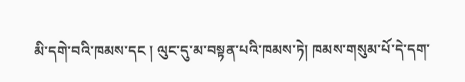མི་དགེ་བའི་ཁམས་དང ། ལུང་དུ་མ་བསྟན་པའི་ཁམས་ཏེ། ཁམས་གསུམ་པོ་དེ་དག་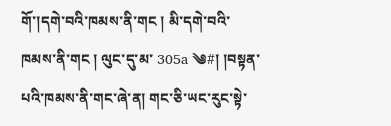གོ་།དགེ་བའི་ཁམས་ནི་གང ། མི་དགེ་བའི་ཁམས་ནི་གང ། ལུང་དུ་མ་ 305a ༄#། །བསྟན་པའི་ཁམས་ནི་གང་ཞེ་ན། གང་ཅི་ཡང་རུང་སྟེ་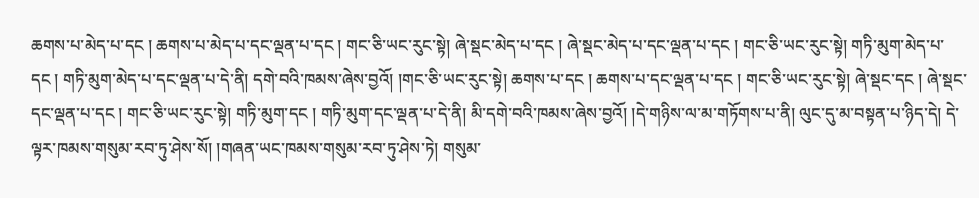ཆགས་པ་མེད་པ་དང ། ཆགས་པ་མེད་པ་དང་ལྡན་པ་དང ། གང་ཅི་ཡང་རུང་སྟེ། ཞེ་སྡང་མེད་པ་དང ། ཞེ་སྡང་མེད་པ་དང་ལྡན་པ་དང ། གང་ཅི་ཡང་རུང་སྟེ། གཏི་མུག་མེད་པ་དང ། གཏི་མུག་མེད་པ་དང་ལྡན་པ་དེ་ནི། དགེ་བའི་ཁམས་ཞེས་བྱའོ། །གང་ཅི་ཡང་རུང་སྟེ། ཆགས་པ་དང ། ཆགས་པ་དང་ལྡན་པ་དང ། གང་ཅི་ཡང་རུང་སྟེ། ཞེ་སྡང་དང ། ཞེ་སྡང་དང་ལྡན་པ་དང ། གང་ཅི་ཡང་རུང་སྟེ། གཏི་མུག་དང ། གཏི་མུག་དང་ལྡན་པ་དེ་ནི། མི་དགེ་བའི་ཁམས་ཞེས་བྱའོ། །དེ་གཉིས་ལ་མ་གཏོགས་པ་ནི། ལུང་དུ་མ་བསྟན་པ་ཉིད་དེ། དེ་ལྟར་ཁམས་གསུམ་རབ་ཏུ་ཤེས་སོ། །གཞན་ཡང་ཁམས་གསུམ་རབ་ཏུ་ཤེས་ཏེ། གསུམ་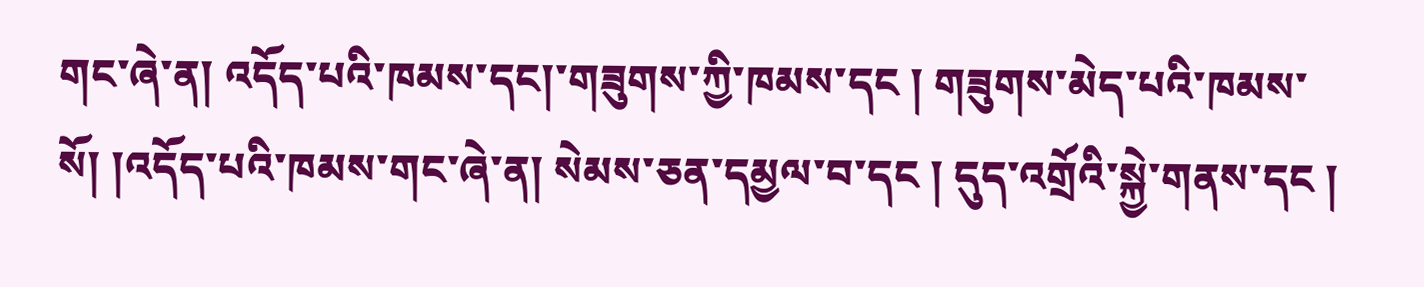གང་ཞེ་ན། འདོད་པའི་ཁམས་དང།་གཟུགས་ཀྱི་ཁམས་དང ། གཟུགས་མེད་པའི་ཁམས་སོ། །འདོད་པའི་ཁམས་གང་ཞེ་ན། སེམས་ཅན་དམྱལ་བ་དང ། དུད་འགྲོའི་སྐྱེ་གནས་དང །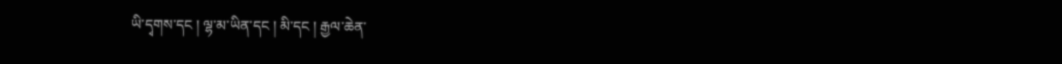ཡི་དྭགས་དང ། ལྷ་མ་ཡིན་དང ། མི་དང ། རྒྱལ་ཆེན་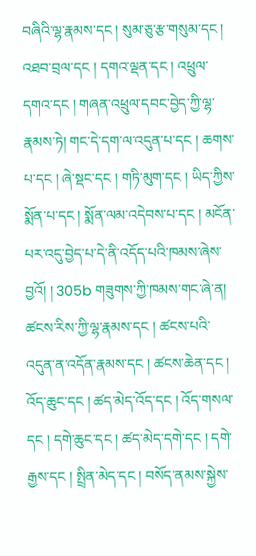བཞིའི་ལྷ་རྣམས་དང ། སུམ་ཅུ་རྩ་གསུམ་དང ། འཐབ་བྲལ་དང ། དགའ་ལྡན་དང ། འཕྲུལ་དགའ་དང ། གཞན་འཕྲུལ་དབང་བྱེད་ཀྱི་ལྷ་རྣམས་ཏེ། གང་དེ་དག་ལ་འདུན་པ་དང ། ཆགས་པ་དང ། ཞེ་སྡང་དང ། གཏི་མུག་དང ། ཡིད་ཀྱིས་སྨོན་པ་དང ། སྨོན་ལམ་འདེབས་པ་དང ། མངོན་པར་འདུ་བྱེད་པ་དེ་ནི་འདོད་པའི་ཁམས་ཞེས་བྱའོ། ། 305b གཟུགས་ཀྱི་ཁམས་གང་ཞེ་ན། ཚངས་རིས་ཀྱི་ལྷ་རྣམས་དང ། ཚངས་པའི་འདུན་ན་འདོན་རྣམས་དང ། ཚངས་ཆེན་དང ། འོད་ཆུང་དང ། ཚད་མེད་འོད་དང ། འོད་གསལ་དང ། དགེ་ཆུང་དང ། ཚད་མེད་དགེ་དང ། དགེ་རྒྱས་དང ། སྤྲིན་མེད་དང ། བསོད་ནམས་སྐྱེས་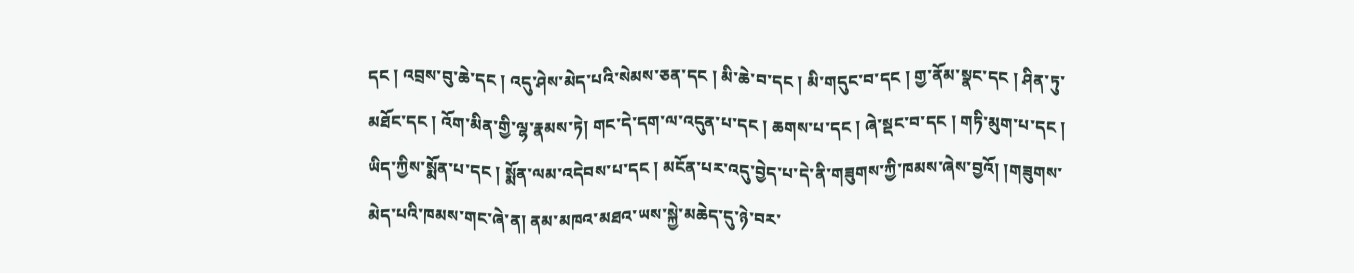དང ། འབྲས་བུ་ཆེ་དང ། འདུ་ཤེས་མེད་པའི་སེམས་ཅན་དང ། མི་ཆེ་བ་དང ། མི་གདུང་བ་དང ། གྱ་ནོམ་སྣང་དང ། ཤིན་ཏུ་མཐོང་དང ། འོག་མིན་གྱི་ལྷ་རྣམས་ཏེ། གང་དེ་དག་ལ་འདུན་པ་དང ། ཆགས་པ་དང ། ཞེ་སྡང་བ་དང ། གཏི་མུག་པ་དང ། ཡིད་ཀྱིས་སྨོན་པ་དང ། སྨོན་ལམ་འདེབས་པ་དང ། མངོན་པར་འདུ་བྱེད་པ་དེ་ནི་གཟུགས་ཀྱི་ཁམས་ཞེས་བྱའོ། །གཟུགས་མེད་པའི་ཁམས་གང་ཞེ་ན། ནམ་མཁའ་མཐའ་ཡས་སྐྱེ་མཆེད་དུ་ཉེ་བར་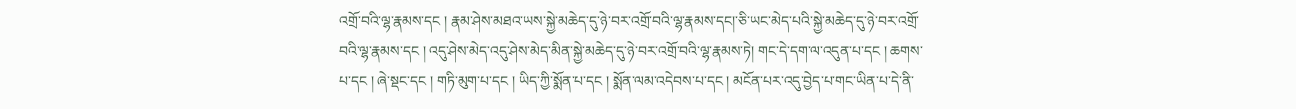འགྲོ་བའི་ལྷ་རྣམས་དང ། རྣམ་ཤེས་མཐའ་ཡས་སྐྱེ་མཆེད་དུ་ཉེ་བར་འགྲོ་བའི་ལྷ་རྣམས་དང།་ཅི་ཡང་མེད་པའི་སྐྱེ་མཆེད་དུ་ཉེ་བར་འགྲོ་བའི་ལྷ་རྣམས་དང ། འདུ་ཤེས་མེད་འདུ་ཤེས་མེད་མིན་སྐྱེ་མཆེད་དུ་ཉེ་བར་འགྲོ་བའི་ལྷ་རྣམས་ཏེ། གང་དེ་དག་ལ་འདུན་པ་དང ། ཆགས་པ་དང ། ཞེ་སྡང་དང ། གཏི་མུག་པ་དང ། ཡིད་ཀྱི་སྨོན་པ་དང ། སྨོན་ལམ་འདེབས་པ་དང ། མངོན་པར་འདུ་བྱེད་པ་གང་ཡིན་པ་དེ་ནི་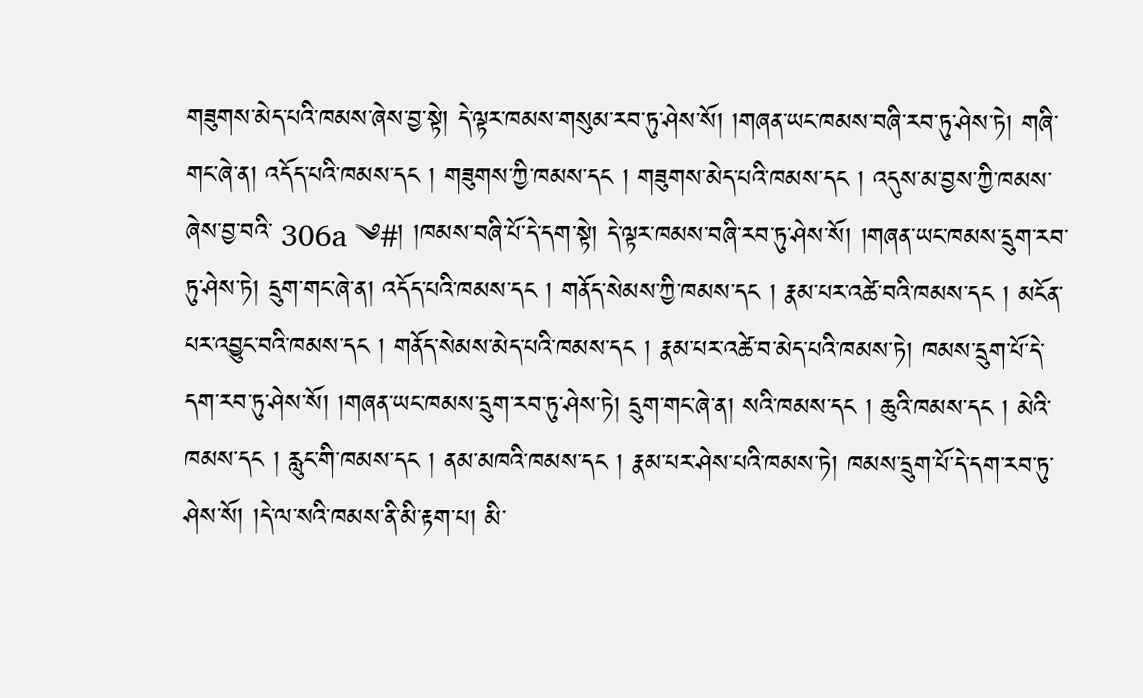གཟུགས་མེད་པའི་ཁམས་ཞེས་བྱ་སྟེ། དེ་ལྟར་ཁམས་གསུམ་རབ་ཏུ་ཤེས་སོ། །གཞན་ཡང་ཁམས་བཞི་རབ་ཏུ་ཤེས་ཏེ། གཞི་གང་ཞེ་ན། འདོད་པའི་ཁམས་དང ། གཟུགས་ཀྱི་ཁམས་དང ། གཟུགས་མེད་པའི་ཁམས་དང ། འདུས་མ་བྱས་ཀྱི་ཁམས་ཞེས་བྱ་བའི་ 306a ༄#། །ཁམས་བཞི་པོ་དེ་དག་སྟེ། དེ་ལྟར་ཁམས་བཞི་རབ་ཏུ་ཤེས་སོ། །གཞན་ཡང་ཁམས་དྲུག་རབ་ཏུ་ཤེས་ཏེ། དྲུག་གང་ཞེ་ན། འདོད་པའི་ཁམས་དང ། གནོད་སེམས་ཀྱི་ཁམས་དང ། རྣམ་པར་འཚེ་བའི་ཁམས་དང ། མངོན་པར་འབྱུང་བའི་ཁམས་དང ། གནོད་སེམས་མེད་པའི་ཁམས་དང ། རྣམ་པར་འཚེ་བ་མེད་པའི་ཁམས་ཏེ། ཁམས་དྲུག་པོ་དེ་དག་རབ་ཏུ་ཤེས་སོ། །གཞན་ཡང་ཁམས་དྲུག་རབ་ཏུ་ཤེས་ཏེ། དྲུག་གང་ཞེ་ན། སའི་ཁམས་དང ། ཆུའི་ཁམས་དང ། མེའི་ཁམས་དང ། རླུང་གི་ཁམས་དང ། ནམ་མཁའི་ཁམས་དང ། རྣམ་པར་ཤེས་པའི་ཁམས་ཏེ། ཁམས་དྲུག་པོ་དེ་དག་རབ་ཏུ་ཤེས་སོ། །དེ་ལ་སའི་ཁམས་ནི་མི་རྟག་པ། མི་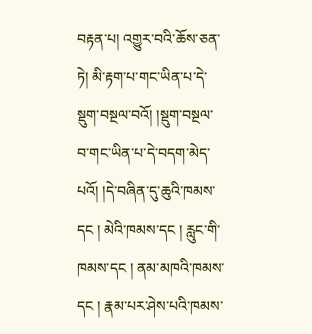བརྟན་པ། འགྱུར་བའི་ཆོས་ཅན་ཏེ། མི་རྟག་པ་གང་ཡིན་པ་དེ་སྡུག་བསྔལ་བའོ། །སྡུག་བསྔལ་བ་གང་ཡིན་པ་དེ་བདག་མེད་པའོ། །དེ་བཞིན་དུ་ཆུའི་ཁམས་དང ། མེའི་ཁམས་དང ། རླུང་གི་ཁམས་དང ། ནམ་མཁའི་ཁམས་དང ། རྣམ་པར་ཤེས་པའི་ཁམས་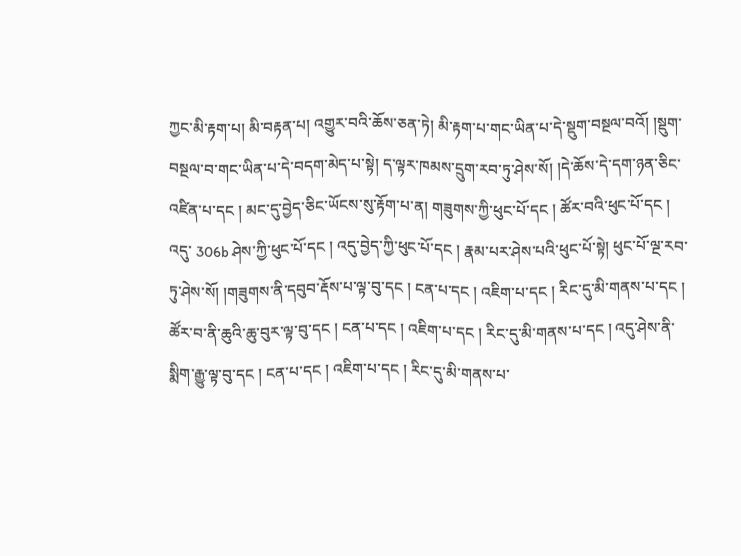ཀྱང་མི་རྟག་པ། མི་བརྟན་པ། འགྱུར་བའི་ཆོས་ཅན་ཏེ། མི་རྟག་པ་གང་ཡིན་པ་དེ་སྡུག་བསྔལ་བའོ། །སྡུག་བསྔལ་བ་གང་ཡིན་པ་དེ་བདག་མེད་པ་སྟེ། ད་ལྟར་ཁམས་དྲུག་རབ་ཏུ་ཤེས་སོ། །དེ་ཆོས་དེ་དག་ཉན་ཅིང་འཛིན་པ་དང ། མང་དུ་བྱེད་ཅིང་ཡོངས་སུ་རྟོག་པ་ན། གཟུགས་ཀྱི་ཕུང་པོ་དང ། ཚོར་བའི་ཕུང་པོ་དང ། འདུ་ 306b ཤེས་ཀྱི་ཕུང་པོ་དང ། འདུ་བྱེད་ཀྱི་ཕུང་པོ་དང ། རྣམ་པར་ཤེས་པའི་ཕུང་པོ་སྟེ། ཕུང་པོ་ལྔ་རབ་ཏུ་ཤེས་སོ། །གཟུགས་ནི་དབུབ་རྡོས་པ་ལྟ་བུ་དང ། ངན་པ་དང ། འཇིག་པ་དང ། རིང་དུ་མི་གནས་པ་དང ། ཚོར་བ་ནི་ཆུའི་ཆུ་བུར་ལྟ་བུ་དང ། ངན་པ་དང ། འཇིག་པ་དང ། རིང་དུ་མི་གནས་པ་དང ། འདུ་ཤེས་ནི་སྨིག་རྒྱུ་ལྟ་བུ་དང ། ངན་པ་དང ། འཇིག་པ་དང ། རིང་དུ་མི་གནས་པ་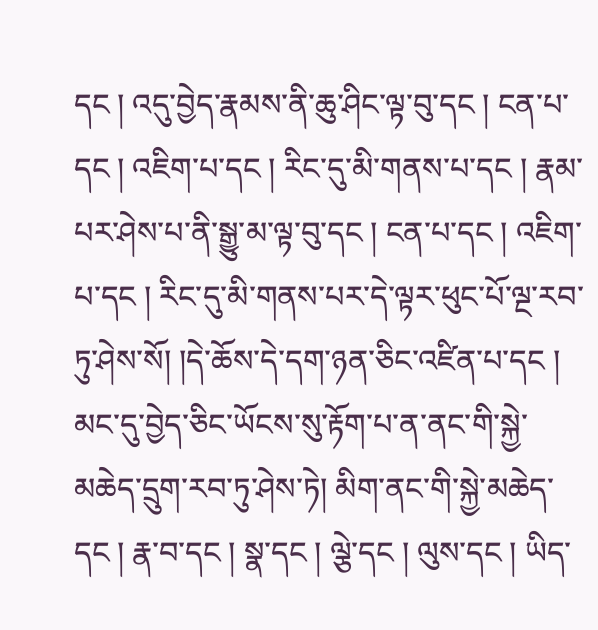དང ། འདུ་བྱེད་རྣམས་ནི་ཆུ་ཤིང་ལྟ་བུ་དང ། ངན་པ་དང ། འཇིག་པ་དང ། རིང་དུ་མི་གནས་པ་དང ། རྣམ་པར་ཤེས་པ་ནི་སྒྱུ་མ་ལྟ་བུ་དང ། ངན་པ་དང ། འཇིག་པ་དང ། རིང་དུ་མི་གནས་པར་དེ་ལྟར་ཕུང་པོ་ལྔ་རབ་ཏུ་ཤེས་སོ། །དེ་ཆོས་དེ་དག་ཉན་ཅིང་འཛིན་པ་དང ། མང་དུ་བྱེད་ཅིང་ཡོངས་སུ་རྟོག་པ་ན་ནང་གི་སྐྱེ་མཆེད་དྲུག་རབ་ཏུ་ཤེས་ཏེ། མིག་ནང་གི་སྐྱེ་མཆེད་དང ། རྣ་བ་དང ། སྣ་དང ། ལྕེ་དང ། ལུས་དང ། ཡིད་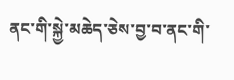ནང་གི་སྐྱེ་མཆེད་ཅེས་བྱ་བ་ནང་གི་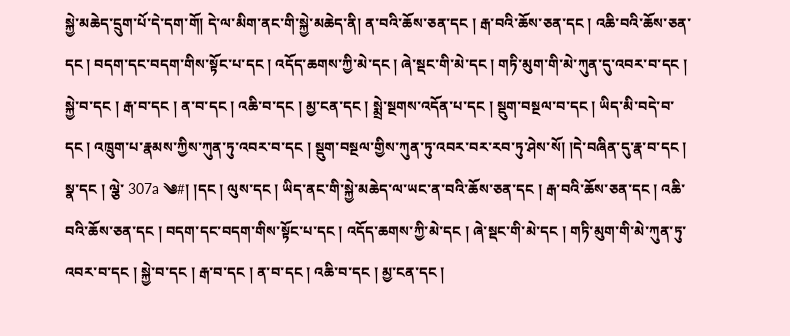སྐྱེ་མཆེད་དྲུག་པོ་དེ་དག་གོ། དེ་ལ་མིག་ནང་གི་སྐྱེ་མཆེད་ནི། ན་བའི་ཆོས་ཅན་དང ། རྒ་བའི་ཆོས་ཅན་དང ། འཆི་བའི་ཆོས་ཅན་དང ། བདག་དང་བདག་གིས་སྟོང་པ་དང ། འདོད་ཆགས་ཀྱི་མེ་དང ། ཞེ་སྡང་གི་མེ་དང ། གཏི་མུག་གི་མེ་ཀུན་དུ་འབར་བ་དང ། སྐྱེ་བ་དང ། རྒ་བ་དང ། ན་བ་དང ། འཆི་བ་དང ། མྱ་ངན་དང ། སྨྲེ་སྔགས་འདོན་པ་དང ། སྡུག་བསྔལ་བ་དང ། ཡིད་མི་བདེ་བ་དང ། འཁྲུག་པ་རྣམས་ཀྱིས་ཀུན་ཏུ་འབར་བ་དང ། སྡུག་བསྔལ་གྱིས་ཀུན་ཏུ་འབར་བར་རབ་ཏུ་ཤེས་སོ། །དེ་བཞིན་དུ་རྣ་བ་དང ། སྣ་དང ། ལྕེ་ 307a ༄#། །དང ། ལུས་དང ། ཡིད་ནང་གི་སྐྱེ་མཆེད་ལ་ཡང་ན་བའི་ཆོས་ཅན་དང ། རྒ་བའི་ཆོས་ཅན་དང ། འཆི་བའི་ཆོས་ཅན་དང ། བདག་དང་བདག་གིས་སྟོང་པ་དང ། འདོད་ཆགས་ཀྱི་མེ་དང ། ཞེ་སྡང་གི་མེ་དང ། གཏི་མུག་གི་མེ་ཀུན་ཏུ་འབར་བ་དང ། སྐྱེ་བ་དང ། རྒ་བ་དང ། ན་བ་དང ། འཆི་བ་དང ། མྱ་ངན་དང །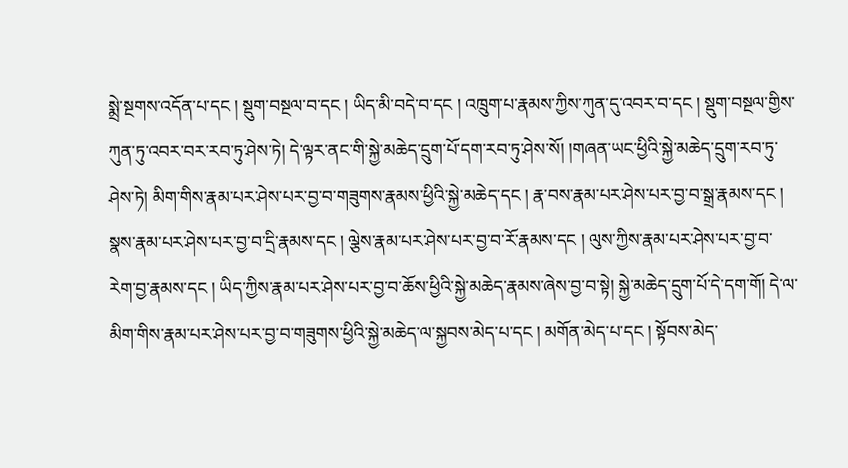སྨྲེ་སྔགས་འདོན་པ་དང ། སྡུག་བསྔལ་བ་དང ། ཡིད་མི་བདེ་བ་དང ། འཁྲུག་པ་རྣམས་ཀྱིས་ཀུན་དུ་འབར་བ་དང ། སྡུག་བསྔལ་གྱིས་ཀུན་ཏུ་འབར་བར་རབ་ཏུ་ཤེས་ཏེ། དེ་ལྟར་ནང་གི་སྐྱེ་མཆེད་དྲུག་པོ་དག་རབ་ཏུ་ཤེས་སོ། །གཞན་ཡང་ཕྱིའི་སྐྱེ་མཆེད་དྲུག་རབ་ཏུ་ཤེས་ཏེ། མིག་གིས་རྣམ་པར་ཤེས་པར་བྱ་བ་གཟུགས་རྣམས་ཕྱིའི་སྐྱེ་མཆེད་དང ། རྣ་བས་རྣམ་པར་ཤེས་པར་བྱ་བ་སྒྲ་རྣམས་དང ། སྣས་རྣམ་པར་ཤེས་པར་བྱ་བ་དྲི་རྣམས་དང ། ལྕེས་རྣམ་པར་ཤེས་པར་བྱ་བ་རོ་རྣམས་དང ། ལུས་ཀྱིས་རྣམ་པར་ཤེས་པར་བྱ་བ་རེག་བྱ་རྣམས་དང ། ཡིད་ཀྱིས་རྣམ་པར་ཤེས་པར་བྱ་བ་ཆོས་ཕྱིའི་སྐྱེ་མཆེད་རྣམས་ཞེས་བྱ་བ་སྟེ། སྐྱེ་མཆེད་དྲུག་པོ་དེ་དག་གོ། དེ་ལ་མིག་གིས་རྣམ་པར་ཤེས་པར་བྱ་བ་གཟུགས་ཕྱིའི་སྐྱེ་མཆེད་ལ་སྐྱབས་མེད་པ་དང ། མགོན་མེད་པ་དང ། སྟོབས་མེད་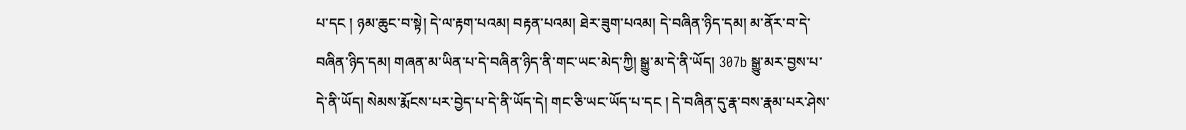པ་དང ། ཉམ་ཆུང་བ་སྟེ། དེ་ལ་རྟག་པའམ། བརྟན་པའམ། ཐེར་ཟུག་པའམ། དེ་བཞིན་ཉིད་དམ། མ་ནོར་བ་དེ་བཞིན་ཉིད་དམ། གཞན་མ་ཡིན་པ་དེ་བཞིན་ཉིད་ནི་གང་ཡང་མེད་ཀྱི། སྒྱུ་མ་དེ་ནི་ཡོད། 307b སྒྱུ་མར་བྱས་པ་དེ་ནི་ཡོད། སེམས་རྨོངས་པར་བྱེད་པ་དེ་ནི་ཡོད་དེ། གང་ཅི་ཡང་ཡོད་པ་དང ། དེ་བཞིན་དུ་རྣ་བས་རྣམ་པར་ཤེས་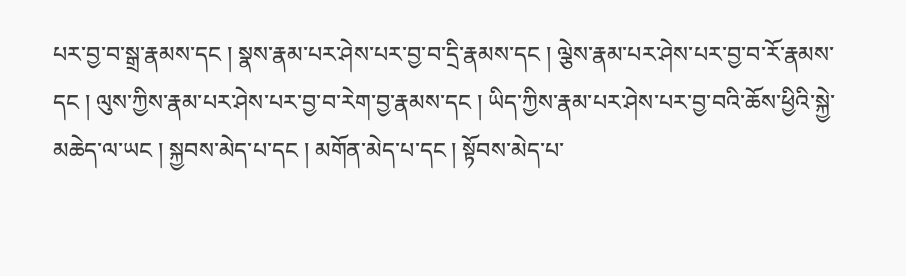པར་བྱ་བ་སྒྲ་རྣམས་དང ། སྣས་རྣམ་པར་ཤེས་པར་བྱ་བ་དྲི་རྣམས་དང ། ལྕེས་རྣམ་པར་ཤེས་པར་བྱ་བ་རོ་རྣམས་དང ། ལུས་ཀྱིས་རྣམ་པར་ཤེས་པར་བྱ་བ་རེག་བྱ་རྣམས་དང ། ཡིད་ཀྱིས་རྣམ་པར་ཤེས་པར་བྱ་བའི་ཆོས་ཕྱིའི་སྐྱེ་མཆེད་ལ་ཡང ། སྐྱབས་མེད་པ་དང ། མགོན་མེད་པ་དང ། སྟོབས་མེད་པ་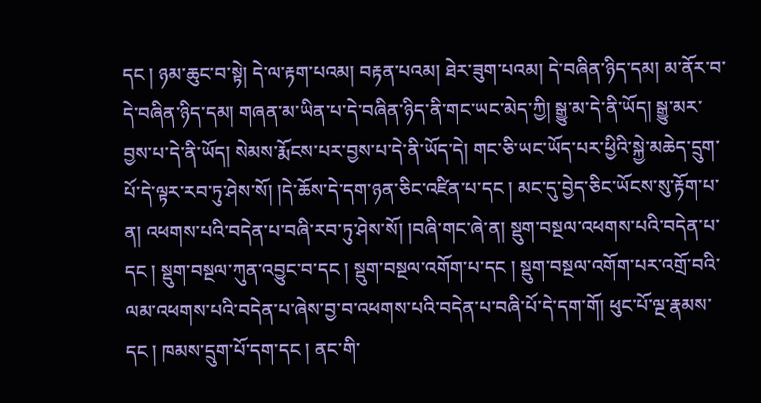དང ། ཉམ་ཆུང་བ་སྟེ། དེ་ལ་རྟག་པའམ། བརྟན་པའམ། ཐེར་ཟུག་པའམ། དེ་བཞིན་ཉིད་དམ། མ་ནོར་བ་དེ་བཞིན་ཉིད་དམ། གཞན་མ་ཡིན་པ་དེ་བཞིན་ཉིད་ནི་གང་ཡང་མེད་ཀྱི། སྒྱུ་མ་དེ་ནི་ཡོད། སྒྱུ་མར་བྱས་པ་དེ་ནི་ཡོད། སེམས་རྨོངས་པར་བྱས་པ་དེ་ནི་ཡོད་དེ། གང་ཅི་ཡང་ཡོད་པར་ཕྱིའི་སྐྱེ་མཆེད་དྲུག་པོ་དེ་ལྟར་རབ་ཏུ་ཤེས་སོ། །དེ་ཆོས་དེ་དག་ཉན་ཅིང་འཛིན་པ་དང ། མང་དུ་བྱེད་ཅིང་ཡོངས་སུ་རྟོག་པ་ན། འཕགས་པའི་བདེན་པ་བཞི་རབ་ཏུ་ཤེས་སོ། །བཞི་གང་ཞེ་ན། སྡུག་བསྔལ་འཕགས་པའི་བདེན་པ་དང ། སྡུག་བསྔལ་ཀུན་འབྱུང་བ་དང ། སྡུག་བསྔལ་འགོག་པ་དང ། སྡུག་བསྔལ་འགོག་པར་འགྲོ་བའི་ལམ་འཕགས་པའི་བདེན་པ་ཞེས་བྱ་བ་འཕགས་པའི་བདེན་པ་བཞི་པོ་དེ་དག་གོ། ཕུང་པོ་ལྔ་རྣམས་དང ། ཁམས་དྲུག་པོ་དག་དང ། ནང་གི་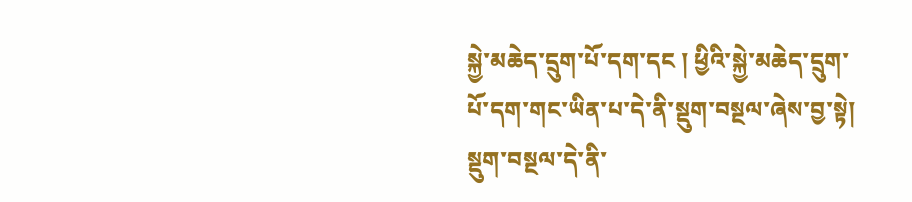སྐྱེ་མཆེད་དྲུག་པོ་དག་དང ། ཕྱིའི་སྐྱེ་མཆེད་དྲུག་པོ་དག་གང་ཡིན་པ་དེ་ནི་སྡུག་བསྔལ་ཞེས་བྱ་སྟེ། སྡུག་བསྔལ་དེ་ནི་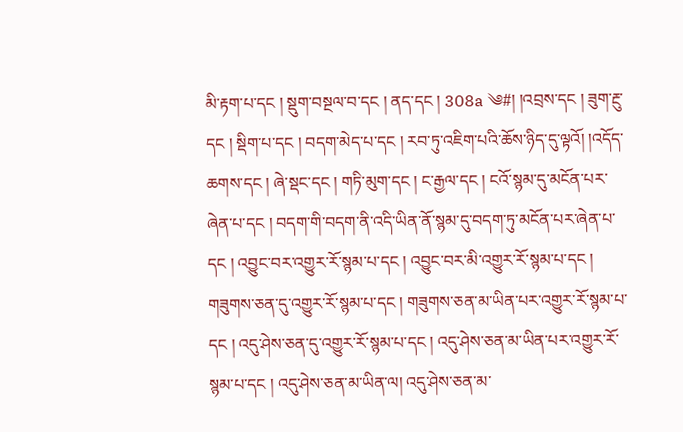མི་རྟག་པ་དང ། སྡུག་བསྔལ་བ་དང ། ནད་དང ། 308a ༄#། །འབྲས་དང ། ཟུག་རྔུ་དང ། སྡིག་པ་དང ། བདག་མེད་པ་དང ། རབ་ཏུ་འཇིག་པའི་ཆོས་ཉིད་དུ་ལྟའོ། །འདོད་ཆགས་དང ། ཞེ་སྡང་དང ། གཏི་མུག་དང ། ང་རྒྱལ་དང ། ངའོ་སྙམ་དུ་མངོན་པར་ཞེན་པ་དང ། བདག་གི་བདག་ནི་འདི་ཡིན་ནོ་སྙམ་དུ་བདག་ཏུ་མངོན་པར་ཞེན་པ་དང ། འབྱུང་བར་འགྱུར་རོ་སྙམ་པ་དང ། འབྱུང་བར་མི་འགྱུར་རོ་སྙམ་པ་དང ། གཟུགས་ཅན་དུ་འགྱུར་རོ་སྙམ་པ་དང ། གཟུགས་ཅན་མ་ཡིན་པར་འགྱུར་རོ་སྙམ་པ་དང ། འདུ་ཤེས་ཅན་དུ་འགྱུར་རོ་སྙམ་པ་དང ། འདུ་ཤེས་ཅན་མ་ཡིན་པར་འགྱུར་རོ་སྙམ་པ་དང ། འདུ་ཤེས་ཅན་མ་ཡིན་ལ། འདུ་ཤེས་ཅན་མ་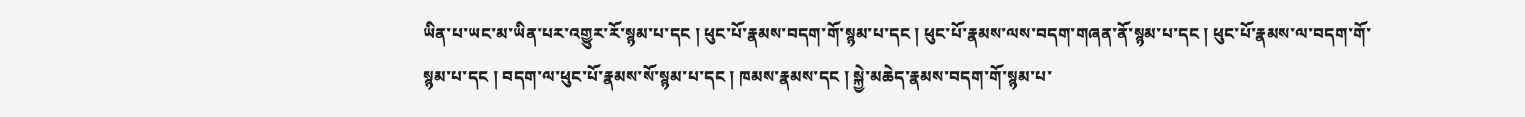ཡིན་པ་ཡང་མ་ཡིན་པར་འགྱུར་རོ་སྙམ་པ་དང ། ཕུང་པོ་རྣམས་བདག་གོ་སྙམ་པ་དང ། ཕུང་པོ་རྣམས་ལས་བདག་གཞན་ནོ་སྙམ་པ་དང ། ཕུང་པོ་རྣམས་ལ་བདག་གོ་སྙམ་པ་དང ། བདག་ལ་ཕུང་པོ་རྣམས་སོ་སྙམ་པ་དང ། ཁམས་རྣམས་དང ། སྐྱེ་མཆེད་རྣམས་བདག་གོ་སྙམ་པ་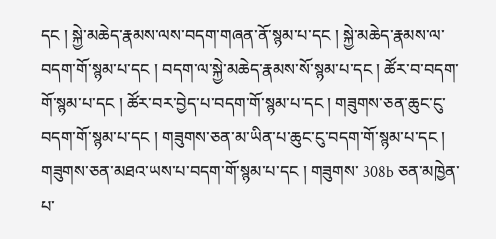དང ། སྐྱེ་མཆེད་རྣམས་ལས་བདག་གཞན་ནོ་སྙམ་པ་དང ། སྐྱེ་མཆེད་རྣམས་ལ་བདག་གོ་སྙམ་པ་དང ། བདག་ལ་སྐྱེ་མཆེད་རྣམས་སོ་སྙམ་པ་དང ། ཚོར་བ་བདག་གོ་སྙམ་པ་དང ། ཚོར་བར་བྱེད་པ་བདག་གོ་སྙམ་པ་དང ། གཟུགས་ཅན་ཆུང་ངུ་བདག་གོ་སྙམ་པ་དང ། གཟུགས་ཅན་མ་ཡིན་པ་ཆུང་ངུ་བདག་གོ་སྙམ་པ་དང ། གཟུགས་ཅན་མཐའ་ཡས་པ་བདག་གོ་སྙམ་པ་དང ། གཟུགས་ 308b ཅན་མཁྱེན་པ་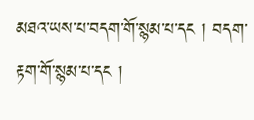མཐའ་ཡས་པ་བདག་གོ་སྙམ་པ་དང ། བདག་རྟག་གོ་སྙམ་པ་དང །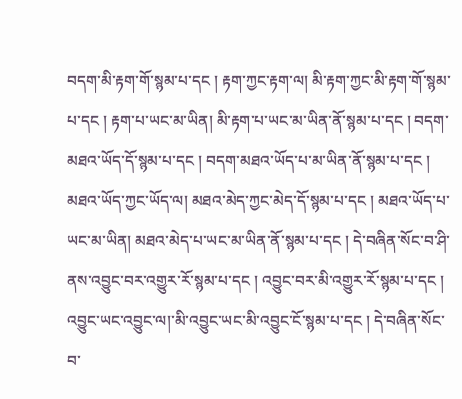བདག་མི་རྟག་གོ་སྙམ་པ་དང ། རྟག་ཀྱང་རྟག་ལ། མི་རྟག་ཀྱང་མི་རྟག་གོ་སྙམ་པ་དང ། རྟག་པ་ཡང་མ་ཡིན། མི་རྟག་པ་ཡང་མ་ཡིན་ནོ་སྙམ་པ་དང ། བདག་མཐའ་ཡོད་དོ་སྙམ་པ་དང ། བདག་མཐའ་ཡོད་པ་མ་ཡིན་ནོ་སྙམ་པ་དང ། མཐའ་ཡོད་ཀྱང་ཡོད་ལ། མཐའ་མེད་ཀྱང་མེད་དོ་སྙམ་པ་དང ། མཐའ་ཡོད་པ་ཡང་མ་ཡིན། མཐའ་མེད་པ་ཡང་མ་ཡིན་ནོ་སྙམ་པ་དང ། དེ་བཞིན་སོང་བ་ཤི་ནས་འབྱུང་བར་འགྱུར་རོ་སྙམ་པ་དང ། འབྱུང་བར་མི་འགྱུར་རོ་སྙམ་པ་དང ། འབྱུང་ཡང་འབྱུང་ལ།་མི་འབྱུང་ཡང་མི་འབྱུང་ངོ་སྙམ་པ་དང ། དེ་བཞིན་སོང་བ་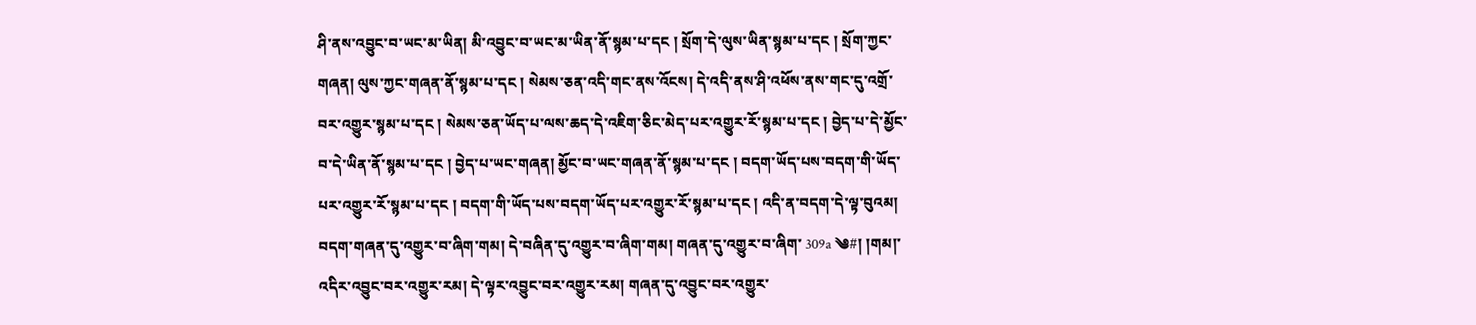ཤི་ནས་འབྱུང་བ་ཡང་མ་ཡིན། མི་འབྱུང་བ་ཡང་མ་ཡིན་ནོ་སྙམ་པ་དང ། སྲོག་དེ་ལུས་ཡིན་སྙམ་པ་དང ། སྲོག་ཀྱང་གཞན། ལུས་ཀྱང་གཞན་ནོ་སྙམ་པ་དང ། སེམས་ཅན་འདི་གང་ནས་འོངས། དེ་འདི་ནས་ཤི་འཕོས་ནས་གང་དུ་འགྲོ་བར་འགྱུར་སྙམ་པ་དང ། སེམས་ཅན་ཡོད་པ་ལས་ཆད་དེ་འཇིག་ཅིང་མེད་པར་འགྱུར་རོ་སྙམ་པ་དང ། བྱེད་པ་དེ་མྱོང་བ་དེ་ཡིན་ནོ་སྙམ་པ་དང ། བྱེད་པ་ཡང་གཞན། མྱོང་བ་ཡང་གཞན་ནོ་སྙམ་པ་དང ། བདག་ཡོད་པས་བདག་གི་ཡོད་པར་འགྱུར་རོ་སྙམ་པ་དང ། བདག་གི་ཡོད་པས་བདག་ཡོད་པར་འགྱུར་རོ་སྙམ་པ་དང ། འདི་ན་བདག་དེ་ལྟ་བུའམ། བདག་གཞན་དུ་འགྱུར་བ་ཞིག་གམ། དེ་བཞིན་དུ་འགྱུར་བ་ཞིག་གམ། གཞན་དུ་འགྱུར་བ་ཞིག་ 309a ༄#། །གམ།་འདིར་འབྱུང་བར་འགྱུར་རམ། དེ་ལྟར་འབྱུང་བར་འགྱུར་རམ། གཞན་དུ་འབྱུང་བར་འགྱུར་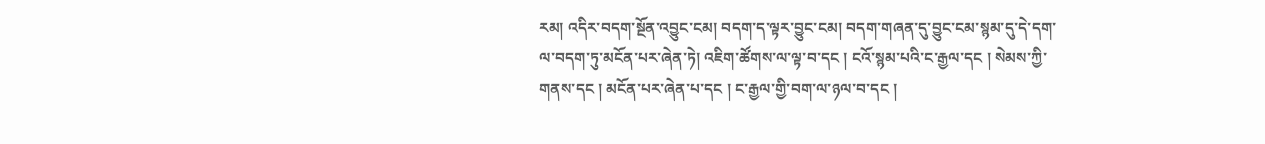རམ། འདིར་བདག་སྔོན་འབྱུང་ངམ། བདག་ད་ལྟར་བྱུང་ངམ། བདག་གཞན་དུ་བྱུང་ངམ་སྙམ་དུ་དེ་དག་ལ་བདག་ཏུ་མངོན་པར་ཞེན་ཏེ། འཇིག་ཚོགས་ལ་ལྟ་བ་དང ། ངའོ་སྙམ་པའི་ང་རྒྱལ་དང ། སེམས་ཀྱི་གནས་དང ། མངོན་པར་ཞེན་པ་དང ། ང་རྒྱལ་གྱི་བག་ལ་ཉལ་བ་དང །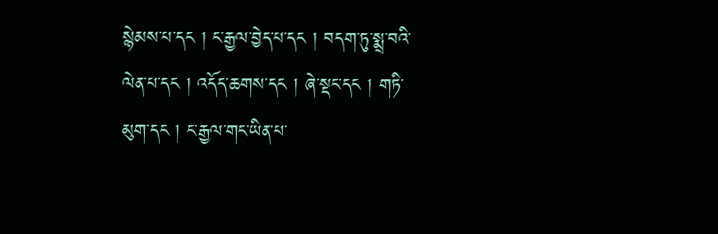སྙེམས་པ་དང ། ང་རྒྱལ་བྱེད་པ་དང ། བདག་ཏུ་སྨྲ་བའི་ལེན་པ་དང ། འདོད་ཆགས་དང ། ཞེ་སྡང་དང ། གཏི་མུག་དང ། ང་རྒྱལ་གང་ཡིན་པ་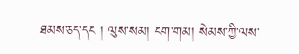ཐམས་ཅད་དང ། ལུས་སམ། ངག་གམ། སེམས་ཀྱི་ལས་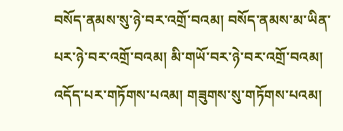བསོད་ནམས་སུ་ཉེ་བར་འགྲོ་བའམ། བསོད་ནམས་མ་ཡིན་པར་ཉེ་བར་འགྲོ་བའམ། མི་གཡོ་བར་ཉེ་བར་འགྲོ་བའམ། འདོད་པར་གཏོགས་པའམ། གཟུགས་སུ་གཏོགས་པའམ།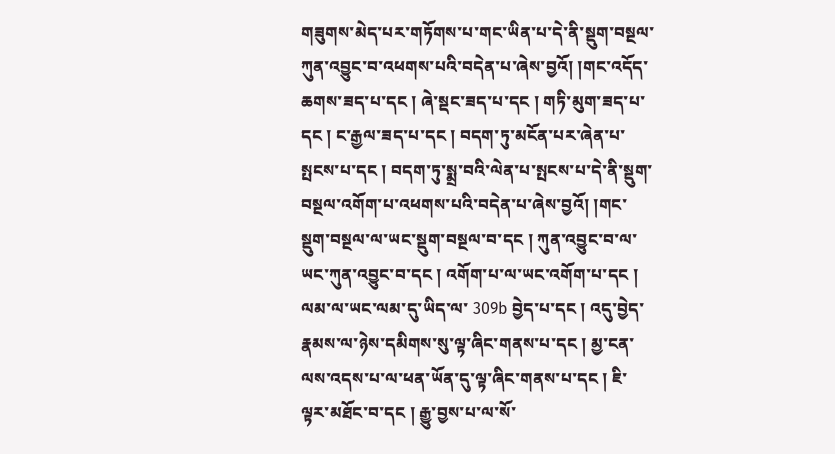གཟུགས་མེད་པར་གཏོགས་པ་གང་ཡིན་པ་དེ་ནི་སྡུག་བསྔལ་ཀུན་འབྱུང་བ་འཕགས་པའི་བདེན་པ་ཞེས་བྱའོ། །གང་འདོད་ཆགས་ཟད་པ་དང ། ཞེ་སྡང་ཟད་པ་དང ། གཏི་མུག་ཟད་པ་དང ། ང་རྒྱལ་ཟད་པ་དང ། བདག་ཏུ་མངོན་པར་ཞེན་པ་སྤངས་པ་དང ། བདག་ཏུ་སྨྲ་བའི་ལེན་པ་སྤངས་པ་དེ་ནི་སྡུག་བསྔལ་འགོག་པ་འཕགས་པའི་བདེན་པ་ཞེས་བྱའོ། །གང་སྡུག་བསྔལ་ལ་ཡང་སྡུག་བསྔལ་བ་དང ། ཀུན་འབྱུང་བ་ལ་ཡང་ཀུན་འབྱུང་བ་དང ། འགོག་པ་ལ་ཡང་འགོག་པ་དང ། ལམ་ལ་ཡང་ལམ་དུ་ཡིད་ལ་ 309b བྱེད་པ་དང ། འདུ་བྱེད་རྣམས་ལ་ཉེས་དམིགས་སུ་ལྟ་ཞིང་གནས་པ་དང ། མྱ་ངན་ལས་འདས་པ་ལ་ཕན་ཡོན་དུ་ལྟ་ཞིང་གནས་པ་དང ། ཇི་ལྟར་མཐོང་བ་དང ། རྒྱུ་བྱས་པ་ལ་སོ་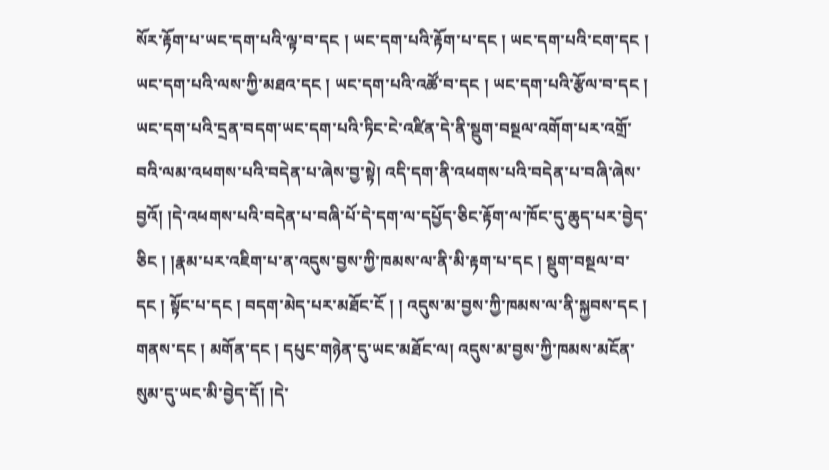སོར་རྟོག་པ་ཡང་དག་པའི་ལྟ་བ་དང ། ཡང་དག་པའི་རྟོག་པ་དང ། ཡང་དག་པའི་ངག་དང ། ཡང་དག་པའི་ལས་ཀྱི་མཐའ་དང ། ཡང་དག་པའི་འཚོ་བ་དང ། ཡང་དག་པའི་རྩོལ་བ་དང ། ཡང་དག་པའི་དྲན་བདག་ཡང་དག་པའི་ཏིང་ངེ་འཛིན་དེ་ནི་སྡུག་བསྔལ་འགོག་པར་འགྲོ་བའི་ལམ་འཕགས་པའི་བདེན་པ་ཞེས་བྱ་སྟེ། འདི་དག་ནི་འཕགས་པའི་བདེན་པ་བཞི་ཞེས་བྱའོ། །དེ་འཕགས་པའི་བདེན་པ་བཞི་པོ་དེ་དག་ལ་དཔྱོད་ཅིང་རྟོག་ལ་ཁོང་དུ་ཆུད་པར་བྱེད་ཅིང ། །རྣམ་པར་འཇིག་པ་ན་འདུས་བྱས་ཀྱི་ཁམས་ལ་ནི་མི་རྟག་པ་དང ། སྡུག་བསྔལ་བ་དང ། སྟོང་པ་དང ། བདག་མེད་པར་མཐོང་ངོ ། ། འདུས་མ་བྱས་ཀྱི་ཁམས་ལ་ནི་སྐྱབས་དང ། གནས་དང ། མགོན་དང ། དཔུང་གཉེན་དུ་ཡང་མཐོང་ལ། འདུས་མ་བྱས་ཀྱི་ཁམས་མངོན་སུམ་དུ་ཡང་མི་བྱེད་དོ། །དེ་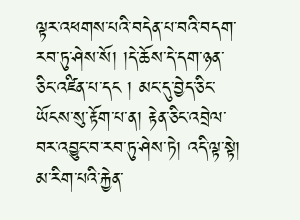ལྟར་འཕགས་པའི་བདེན་པ་བའི་བདག་རབ་ཏུ་ཤེས་སོ། །དེ་ཆོས་དེ་དག་ཉན་ཅིང་འཛིན་པ་དང ། མང་དུ་བྱེད་ཅིང་ཡོངས་སུ་རྟོག་པ་ན། རྟེན་ཅིང་འབྲེལ་བར་འབྱུང་བ་རབ་ཏུ་ཤེས་ཏེ། འདི་ལྟ་སྟེ། མ་རིག་པའི་རྐྱེན་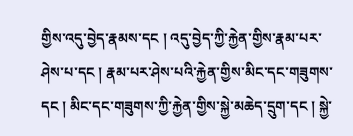གྱིས་འདུ་བྱེད་རྣམས་དང ། འདུ་བྱེད་ཀྱི་རྐྱེན་གྱིས་རྣམ་པར་ཤེས་པ་དང ། རྣམ་པར་ཤེས་པའི་རྐྱེན་གྱིས་མིང་དང་གཟུགས་དང ། མིང་དང་གཟུགས་ཀྱི་རྐྱེན་གྱིས་སྐྱེ་མཆེད་དྲུག་དང ། སྐྱེ་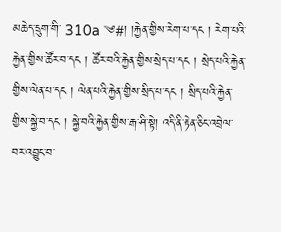མཆེད་དྲུག་གི་ 310a ༄#། །རྐྱེན་གྱིས་རེག་པ་དང ། རེག་པའི་རྐྱེན་གྱིས་ཚོར་བ་དང ། ཚོར་བའི་རྐྱེན་གྱིས་སྲེད་པ་དང ། སྲེད་པའི་རྐྱེན་གྱིས་ལེན་པ་དང ། ལེན་པའི་རྐྱེན་གྱིས་སྲིད་པ་དང ། སྲིད་པའི་རྐྱེན་གྱིས་སྐྱེ་བ་དང ། སྐྱེ་བའི་རྐྱེན་གྱིས་རྒ་ཤི་སྟེ། འདི་ནི་རྟེན་ཅིང་འབྲེལ་བར་འབྱུང་བ་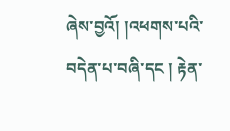ཞེས་བྱའོ། །འཕགས་པའི་བདེན་པ་བཞི་དང ། རྟེན་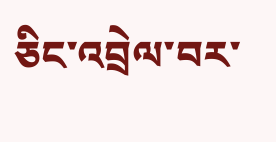ཅིང་འབྲེལ་བར་